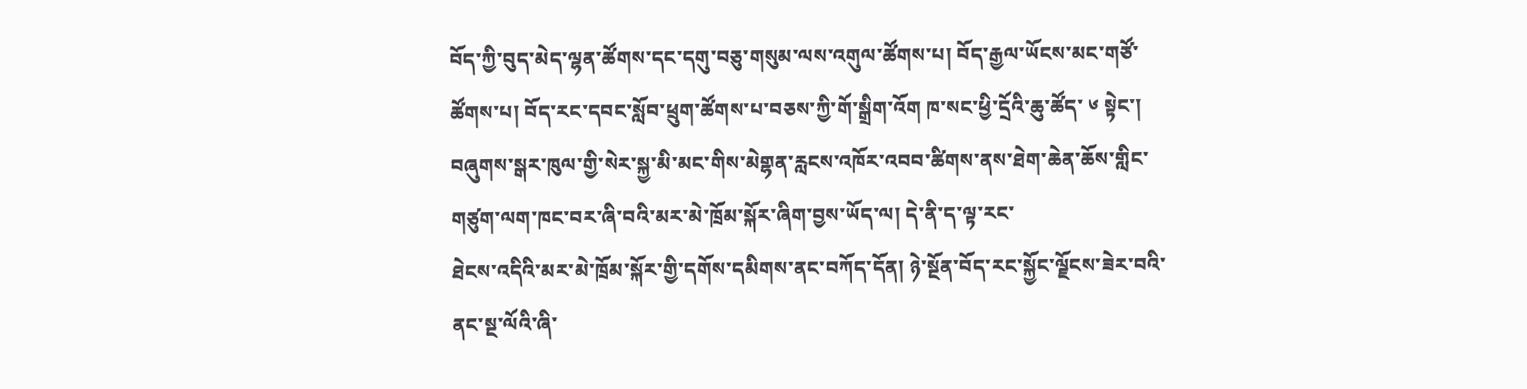བོད་ཀྱི་བུད་མེད་ལྷན་ཚོགས་དང་དགུ་བཅུ་གསུམ་ལས་འགུལ་ཚོགས་པ། བོད་རྒྱལ་ཡོངས་མང་གཙོ་ཚོགས་པ། བོད་རང་དབང་སློབ་ཕྲུག་ཚོགས་པ་བཅས་ཀྱི་གོ་སྒྲིག་འོག ཁ་སང་ཕྱི་དྲོའི་ཆུ་ཚོད་ ༦ སྟེང་། བཞུགས་སྒར་ཁུལ་གྱི་སེར་སྐྱ་མི་མང་གིས་མེགྷན་རླངས་འཁོར་འབབ་ཚིགས་ནས་ཐེག་ཆེན་ཆོས་གླིང་གཙུག་ལག་ཁང་བར་ཞི་བའི་མར་མེ་ཁྲོམ་སྐོར་ཞིག་བྱས་ཡོད་ལ། དེ་ནི་ད་ལྟ་རང་
ཐེངས་འདིའི་མར་མེ་ཁྲོམ་སྐོར་གྱི་དགོས་དམིགས་ནང་བཀོད་དོན། ཉེ་སྔོན་བོད་རང་སྐྱོང་ལྗོངས་ཟེར་བའི་ནང་སྔ་ལོའི་ཞི་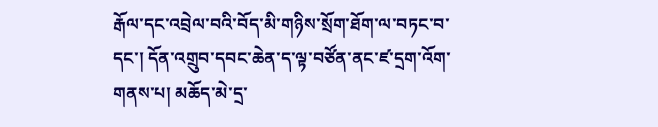རྒོལ་དང་འབྲེལ་བའི་བོད་མི་གཉིས་སྲོག་ཐོག་ལ་བཏང་བ་དང་། དོན་འགྲུབ་དབང་ཆེན་ད་ལྟ་བཙོན་ནང་ཛ་དྲག་འོག་གནས་པ། མཆོད་མེ་དྲ་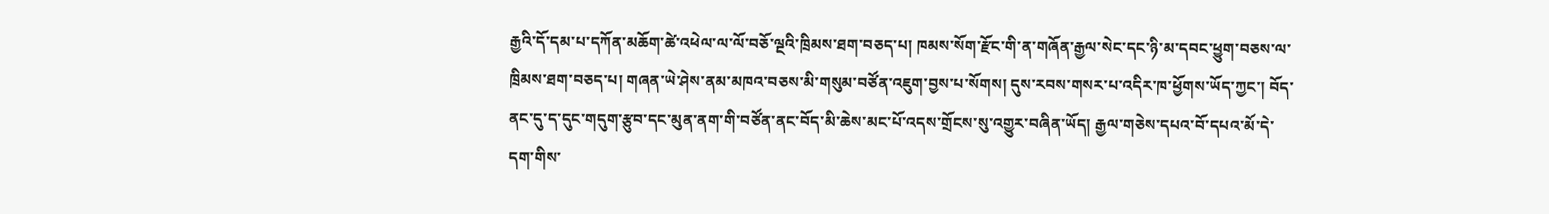རྒྱའི་དོ་དམ་པ་དཀོན་མཆོག་ཚེ་འཕེལ་ལ་ལོ་བཅོ་ལྔའི་ཁྲིམས་ཐག་བཅད་པ། ཁམས་སོག་རྫོང་གི་ན་གཞོན་རྒྱལ་སེང་དང་ཉི་མ་དབང་ཕྱུག་བཅས་ལ་ཁྲིམས་ཐག་བཅད་པ། གཞན་ཡེ་ཤེས་ནམ་མཁའ་བཅས་མི་གསུམ་བཙོན་འཇུག་བྱས་པ་སོགས། དུས་རབས་གསར་པ་འདིར་ཁ་ཕྱོགས་ཡོད་ཀྱང་། བོད་ནང་དུ་ད་དུང་གདུག་རྩུབ་དང་མུན་ནག་གི་བཙོན་ནང་བོད་མི་ཆེས་མང་པོ་འདས་གྲོངས་སུ་འགྱུར་བཞིན་ཡོད། རྒྱལ་གཅེས་དཔའ་བོ་དཔའ་མོ་དེ་དག་གིས་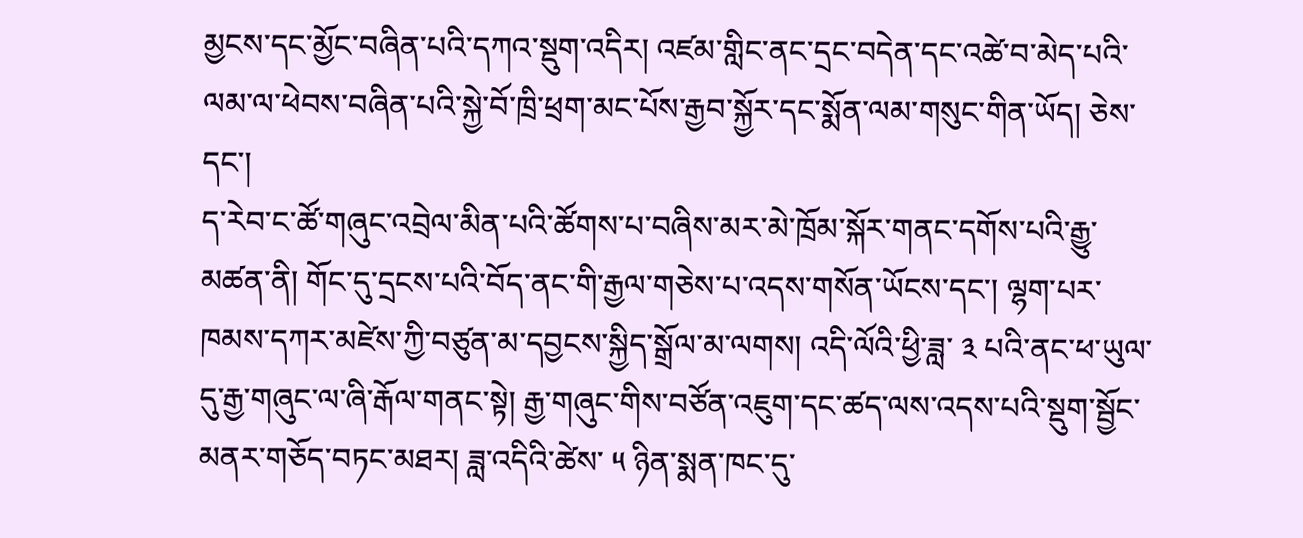མྱངས་དང་མྱོང་བཞིན་པའི་དཀའ་སྡུག་འདིར། འཛམ་གླིང་ནང་དྲང་བདེན་དང་འཚེ་བ་མེད་པའི་ལམ་ལ་ཕེབས་བཞིན་པའི་སྐྱེ་བོ་ཁྲི་ཕྲག་མང་པོས་རྒྱབ་སྐྱོར་དང་སྨོན་ལམ་གསུང་གིན་ཡོད། ཅེས་དང་།
ད་རེབ་ང་ཚོ་གཞུང་འབྲེལ་མིན་པའི་ཚོགས་པ་བཞིས་མར་མེ་ཁྲོམ་སྐོར་གནང་དགོས་པའི་རྒྱུ་མཚན་ནི། གོང་དུ་དྲངས་པའི་བོད་ནང་གི་རྒྱལ་གཅེས་པ་འདས་གསོན་ཡོངས་དང་། ལྷག་པར་ཁམས་དཀར་མཛེས་ཀྱི་བཙུན་མ་དབྱངས་སྐྱིད་སྒྲོལ་མ་ལགས། འདི་ལོའི་ཕྱི་ཟླ་ ༣ པའི་ནང་ཕ་ཡུལ་དུ་རྒྱ་གཞུང་ལ་ཞི་རྒོལ་གནང་སྟེ། རྒྱ་གཞུང་གིས་བཙོན་འཇུག་དང་ཚད་ལས་འདས་པའི་སྡུག་སྦྱོང་མནར་གཅོད་བཏང་མཐར། ཟླ་འདིའི་ཚེས་ ༥ ཉིན་སྨན་ཁང་དུ་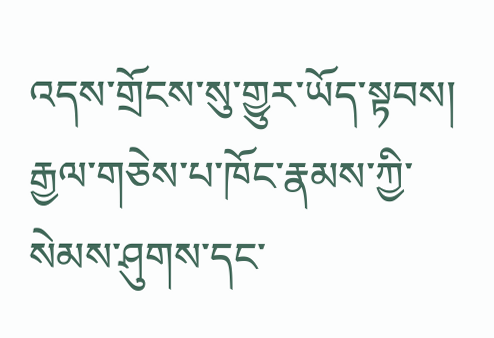འདས་གྲོངས་སུ་གྱུར་ཡོད་སྟབས། རྒྱལ་གཅེས་པ་ཁོང་རྣམས་ཀྱི་སེམས་ཤུགས་དང་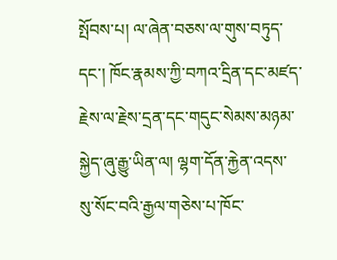སྤོབས་པ། ལ་ཞེན་བཅས་ལ་གུས་བཏུད་དང་། ཁོང་རྣམས་ཀྱི་བཀའ་དྲིན་དང་མཛད་རྗེས་ལ་རྗེས་དྲན་དང་གདུང་སེམས་མཉམ་སྐྱེད་ཞུ་རྒྱུ་ཡིན་ལ། ལྷག་དོན་རྐྱེན་འདས་སུ་སོང་བའི་རྒྱལ་གཅེས་པ་ཁོང་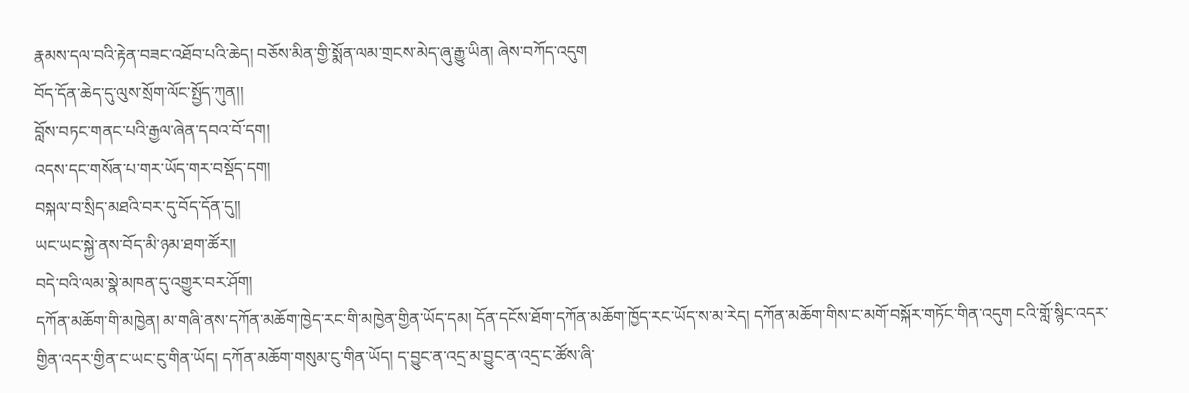རྣམས་དལ་བའི་རྟེན་བཟང་འཐོབ་པའི་ཆེད། བཅོས་མིན་གྱི་སྨོན་ལམ་གྲངས་མེད་ཞུ་རྒྱུ་ཡིན། ཞེས་བཀོད་འདུག
བོད་དོན་ཆེད་དུ་ལུས་སྲོག་ལོང་སྤྱོད་ཀུན།།
བློས་བཏང་གནང་པའི་རྒྱལ་ཞེན་དབའ་བོ་དག།
འདས་དང་གསོན་པ་གར་ཡོད་གར་བསྡོད་དག།
བསྐལ་བ་སྲིད་མཐའི་བར་དུ་བོད་དོན་དུ།།
ཡང་ཡང་སྐྱེ་ནས་བོད་མི་ཉམ་ཐག་ཚོར།།
བདེ་བའི་ལམ་སྣེ་མཁན་དུ་འགྱུར་བར་ཤོག།
དཀོན་མཆོག་གི་མཁྱེན། མ་གཞི་ནས་དཀོན་མཆོག་ཁྱེད་རང་གི་མཁྱེན་གྱིན་ཡོད་དམ། དོན་དངོས་ཐོག་དཀོན་མཆོག་ཁྱོད་རང་ཡོད་ས་མ་རེད། དཀོན་མཆོག་གིས་ང་མགོ་བསྐོར་གཏོང་གིན་འདུག ངའི་གློ་སྙིང་འདར་གྱིན་འདར་གྱིན་ང་ཡང་ངུ་གིན་ཡོད། དཀོན་མཆོག་གསུམ་ངུ་གིན་ཡོད། ད་བྱུང་ན་འདྲ་མ་བྱུང་ན་འདྲ་ང་ཚོས་ཞི་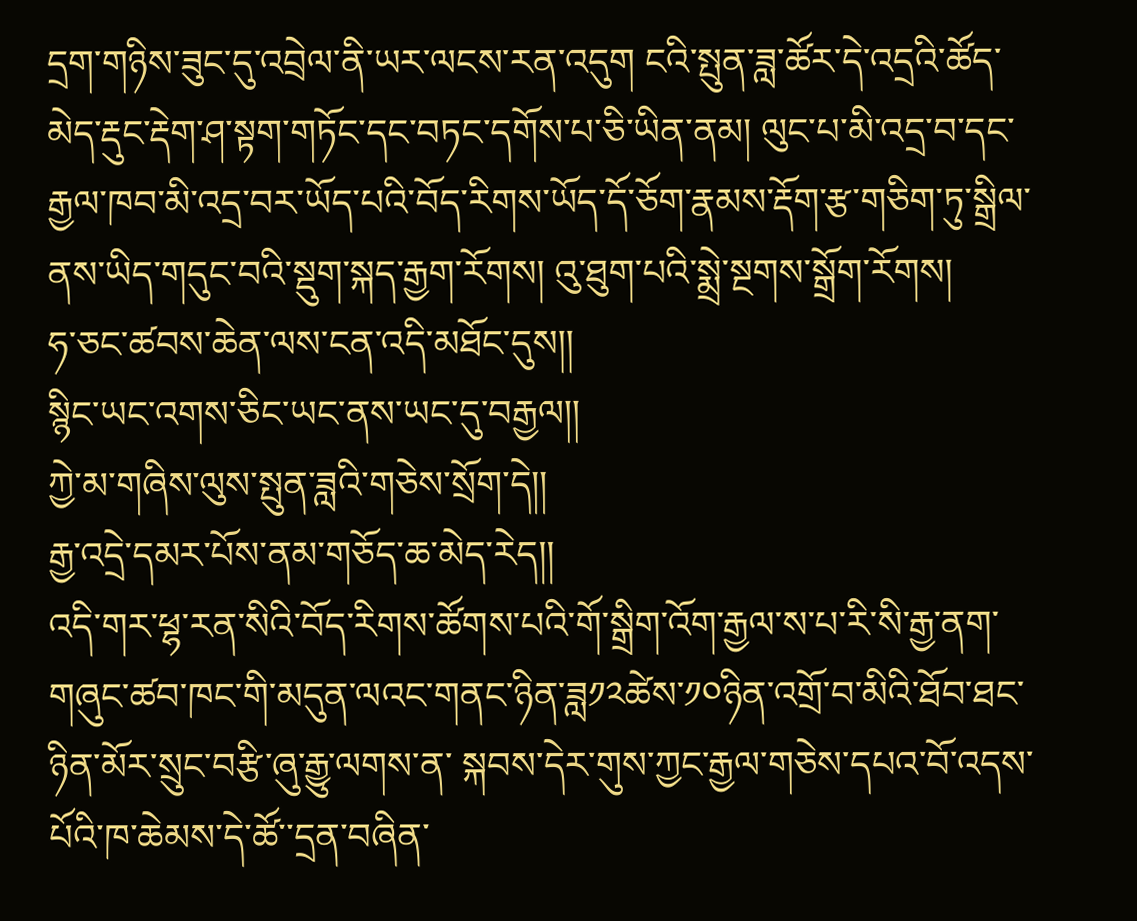དྲག་གཉིས་ཟུང་དུ་འབྲེལ་ནི་ཡར་ལངས་རན་འདུག ངའི་སྤུན་ཟླ་ཚོར་དེ་འདྲའི་ཚོད་མེད་རྡུང་རྡེག་ཤ་སྟག་གཏོང་དང་བཏང་དགོས་པ་ཅི་ཡིན་ནམ། ལུང་པ་མི་འདྲ་བ་དང་རྒྱལ་ཁབ་མི་འདྲ་བར་ཡོད་པའི་བོད་རིགས་ཡོད་དོ་ཅོག་རྣམས་རྡོག་རྩ་གཅིག་ཏུ་སྒྲིལ་ནས་ཡིད་གདུང་བའི་སྡུག་སྐད་རྒྱག་རོགས། འུ་ཐུག་པའི་སྨྲེ་སྔགས་སྒྲོག་རོགས།
ཧ་ཅང་ཚབས་ཆེན་ལས་ངན་འདི་མཐོང་དུས།།
སྙིང་ཡང་འགས་ཅིང་ཡང་ནས་ཡང་དུ་བརྒྱལ།།
ཀྱེ་མ་གཞིས་ལུས་སྤུན་ཟླའི་གཅེས་སྲོག་དེ།།
རྒྱ་འདྲེ་དམར་པོས་ནམ་གཅོད་ཆ་མེད་རེད།།
འདི་གར་ཕྷ་རན་སིའི་བོད་རིགས་ཚོགས་པའི་གོ་སྒྲིག་འོག་རྒྱལ་ས་པ་རི་སི་རྒྱ་ནག་གཞུང་ཚབ་ཁང་གི་མདུན་ལའང་གནང་ཉིན་ཟླ༡༢ཚེས་༡༠ཉིན་འགྲོ་བ་མིའི་ཐོབ་ཐང་ཉིན་མོར་སྲུང་བརྩི་ཞུ་རྒྱུ་ལགས་ན་ སྐབས་དེར་གུས་ཀྱང་རྒྱལ་གཅེས་དཔའ་བོ་འདས་པོའི་ཁ་ཆེམས་དེ་ཚོ་་དྲན་བཞིན་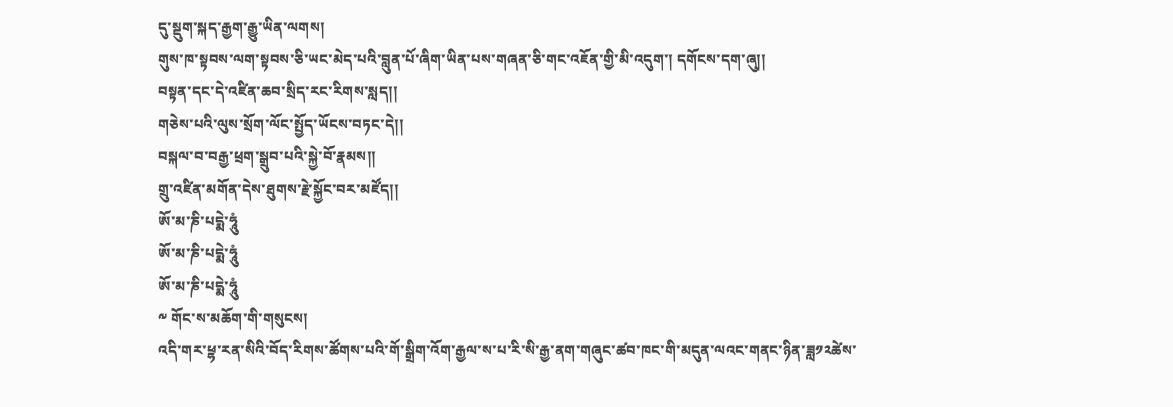དུ་སྡུག་སྐད་རྒྱག་རྒྱུ་ཡིན་ལགས།
གུས་ཁ་སྟབས་ལག་སྟབས་ཅི་ཡང་མེད་པའི་བླུན་པོ་ཞིག་ཡིན་པས་གཞན་ཅི་གང་འཇོན་གྱི་མི་འདུག་། དགོངས་དག་ཞུ།།
བསྟན་དང་དེ་འཛིན་ཆབ་སྲིད་རང་རིགས་སླད།།
གཅེས་པའི་ལུས་སྲོག་ལོང་སྤྱོད་ཡོངས་བཏང་དེ།།
བསྐལ་བ་བརྒྱ་ཕྲག་སྒྲུབ་པའི་སྐྱེ་བོ་རྣམས།།
གྲུ་འཛིན་མགོན་དེས་ཐུགས་རྗེ་སྐྱོང་བར་མཛོད།།
ཨོ་མ་ཎི་པདྨེ་ཧཱུཾ
ཨོ་མ་ཎི་པདྨེ་ཧཱུཾ
ཨོ་མ་ཎི་པདྨེ་ཧཱུཾ
༸ གོང་ས་མཆོག་གི་གསུངས།
འདི་གར་ཕྷ་རན་སིའི་བོད་རིགས་ཚོགས་པའི་གོ་སྒྲིག་འོག་རྒྱལ་ས་པ་རི་སི་རྒྱ་ནག་གཞུང་ཚབ་ཁང་གི་མདུན་ལའང་གནང་ཉིན་ཟླ༡༢ཚེས་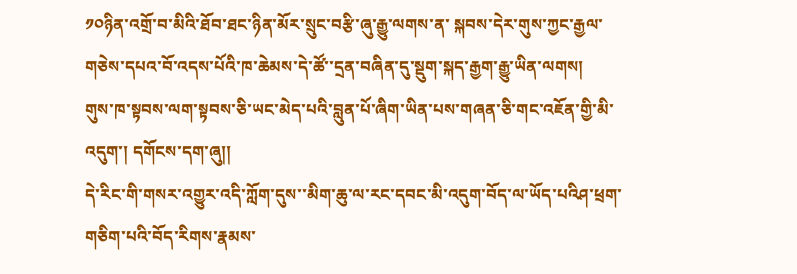༡༠ཉིན་འགྲོ་བ་མིའི་ཐོབ་ཐང་ཉིན་མོར་སྲུང་བརྩི་ཞུ་རྒྱུ་ལགས་ན་ སྐབས་དེར་གུས་ཀྱང་རྒྱལ་གཅེས་དཔའ་བོ་འདས་པོའི་ཁ་ཆེམས་དེ་ཚོ་་དྲན་བཞིན་དུ་སྡུག་སྐད་རྒྱག་རྒྱུ་ཡིན་ལགས།
གུས་ཁ་སྟབས་ལག་སྟབས་ཅི་ཡང་མེད་པའི་བླུན་པོ་ཞིག་ཡིན་པས་གཞན་ཅི་གང་འཇོན་གྱི་མི་འདུག་། དགོངས་དག་ཞུ།།
དེ་རིང་གི་གསར་འགྱུར་འདི་ཀློག་དུས་་མིག་ཆུ་ལ་རང་དབང་མི་འདུག་བོད་ལ་ཡོད་པའིཤ་ཕྲག་གཅིག་པའི་བོད་རིགས་རྣམས་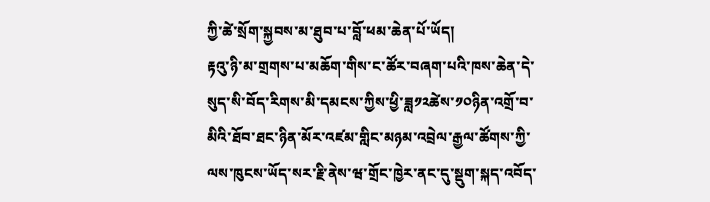ཀྱི་ཚེ་སྲོག་སྐྱབས་མ་ཐུབ་པ་བློ་ཕམ་ཆེན་པོ་ཡོད།
རྟའུ་ཉི་མ་གྲགས་པ་མཆོག་གིས་ང་ཚོར་བཞག་པའི་ཁས་ཆེན་དེ་སུད་སི་བོད་རིགས་མི་དམངས་ཀྱིས་ཕྱི་ཟླ༡༢ཚེས་༡༠ཉིན་འགྲོ་བ་མིའི་ཐོབ་ཐང་ཉིན་མོར་འཛམ་གླིང་མཉམ་འབྲེལ་རྒྱལ་ཚོགས་ཀྱི་ལས་ཁུངས་ཡོད་སར་རྗི་ནེས་ཝ་གྲོང་ཁྱེར་ནང་དུ་སྡུག་སྐད་འབོད་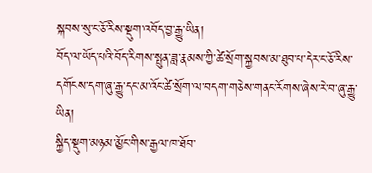སྐབས་སུ་ང་ཅོ་རིས་སྡུག་འབོད་བྱ་རྒྱུ་ཡིན།
བོད་ལ་ཡོད་པའི་བོད་རིགས་སྤུན་ཟླ་རྣམས་ཀྱི་ཚེ་སྲོག་སྐྱབས་མ་ཐུབ་པ་དེར་ང་ཅོ་རིས་དགོངས་དག་ཞུ་རྒྱུ་དང་མ་འོང་ཚེ་སྲོག་ལ་བདག་གཅེས་གནང་རོགས་ཞེས་རེ་བ་ཞུ་རྒྱུ་ཡིན།
སྐྱིད་སྡུག་མཉམ་མྱོང་གིས་རྒྱལ་ཁ་ཐོབ་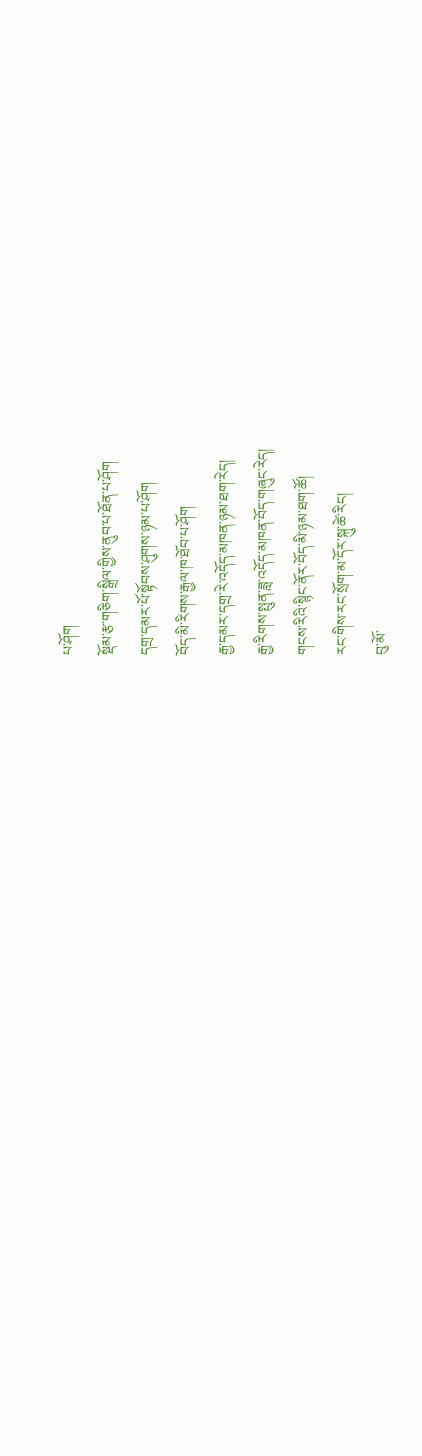པ་ཤོག
སྡོམ་རྩ་གཅིག་སྒྲིལ་གྱིས་ནུབ་པ་ཐོན་པ་ཤོག
དགྲ་དམར་པོ་སྟོབས་ཤུགས་ཉམ་པ་ཤོག
བོད་མི་རིགས་རྒྱལ་ཁ་ཐོབ་པ་ཤོག
རྒྱ་དམར་དགྲ་རེ་འདོད་མཁན་ཉམ་ཐག་རེད།
རྒྱ་རིགས་སྤུན་ཟླ་འདོད་མཁན་བོད་གཞུང་རེད།
གངས་རིའི་སྙིང་ནོར་བོད་མི་ཉམ་ཐག་ཚོ།
རང་གིས་རང་སྲོག་མ་དོར་སྐུ་ཚེ་རིང།
བུ་མོ་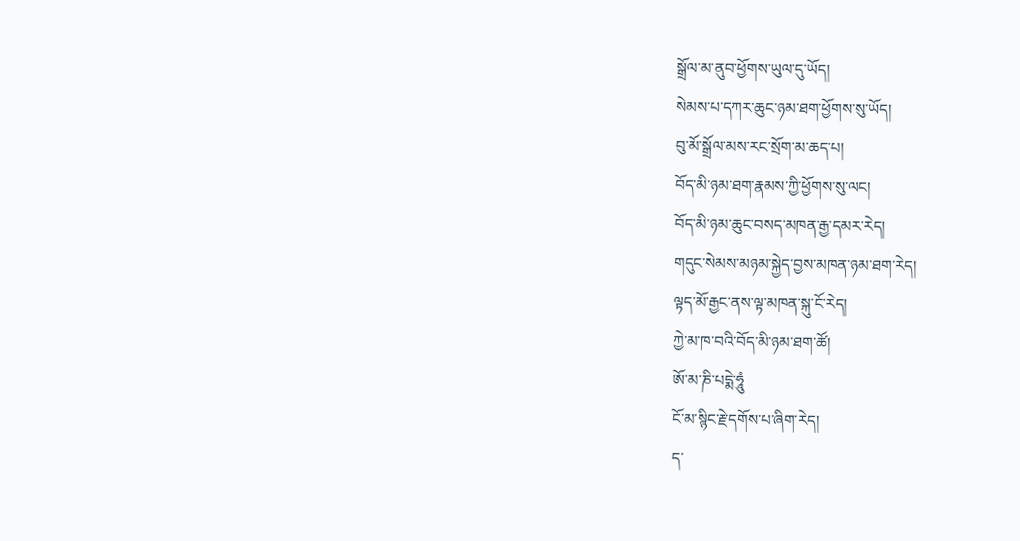སྒྲོལ་མ་ནུབ་ཕྱོགས་ཡུལ་དུ་ཡོད།
སེམས་པ་དཀར་ཆུང་ཉམ་ཐག་ཕྱོགས་སུ་ཡོད།
བུ་མོ་སྒྲོལ་མས་རང་སྲོག་མ་ཆད་པ།
བོད་མི་ཉམ་ཐག་རྣམས་ཀྱི་ཕྱོགས་སུ་ལང།
བོད་མི་ཉམ་ཆུང་བསད་མཁན་རྒྱ་དམར་རེད།
གདུང་སེམས་མཉམ་སྐྱེད་བྱས་མཁན་ཉམ་ཐག་རེད།
ལྟད་མོ་རྒྱང་ནས་ལྟ་མཁན་སྐུ་ངོ་རེད།
ཀྱེ་མ་ཁ་བའི་བོད་མི་ཉམ་ཐག་ཚོ།
ཨོ་མ་ཎི་པདྨེ་ཧཱུཾ
ངོ་མ་སྙིང་རྗེ་དགོས་པ་ཞིག་རེད།
ད་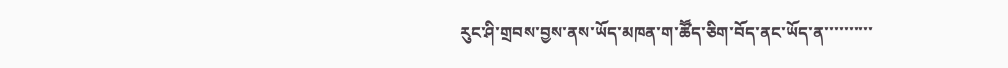རུང་ཤི་གྲབས་བྱས་ནས་ཡོད་མཁན་ག་ཚཽད་ཅིག་བོད་ནང་ཡོད་ན་་་་་་་་་་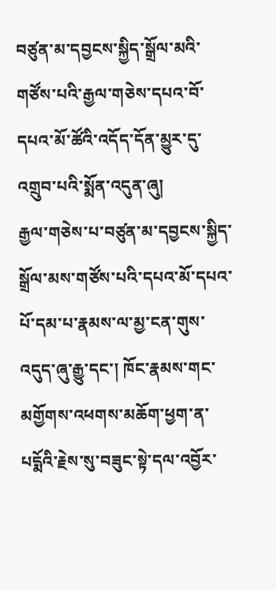བཙུན་མ་དབྱངས་སྐྱིད་སྒྲོལ་མའི་གཙོས་པའི་རྒྱལ་གཅེས་དཔའ་བོ་དཔའ་མོ་ཚོའི་འདོད་དོན་མྱུར་དུ་འགྲུབ་པའི་སྨོན་འདུན་ཞུ།
རྒྱལ་གཅེས་པ་བཙུན་མ་དབྱངས་སྐྱིད་སྒྲོལ་མས་གཙོས་པའི་དཔའ་མོ་དཔའ་པོ་དམ་པ་རྣམས་ལ་མྱ་ངན་གུས་འདུད་ཞུ་རྒྱུ་དང་། ཁོང་རྣམས་གང་མགྱོགས་འཕགས་མཆོག་ཕྱག་ན་པདྨོའི་རྗེས་སུ་བཟུང་སྟེ་དལ་འབྱོར་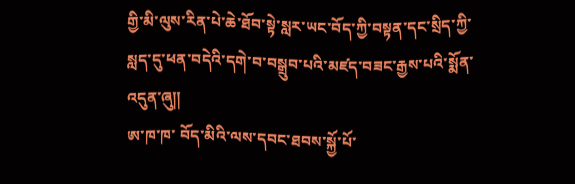གྱི་མི་ལུས་རིན་པེ་ཆེ་ཐོབ་སྟེ་སླར་ཡང་བོད་ཀྱི་བསྟན་དང་སྲིད་ཀྱི་སླད་དུ་ཕན་བདེའི་དགེ་བ་བསྒྲུབ་པའི་མཛད་བཟང་རྒྱས་པའི་སྨོན་འདུན་ཞུ༎
ཨ་ཁ་ཁ་ བོད་མིའི་ལས་དབང་ཐབས་སྐྱོ་པོ་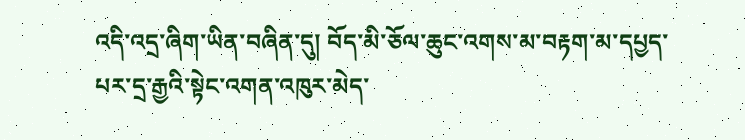འདི་འདྲ་ཞིག་ཡིན་བཞིན་དུ། བོད་མི་ཅོལ་ཆུང་འགས་མ་བརྟག་མ་དཔྱད་པར་དྲ་རྒྱའི་སྟེང་འགན་འཁུར་མེད་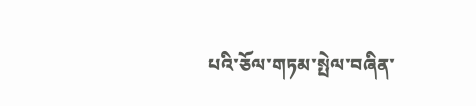པའི་ཅོལ་གཏམ་སྤེལ་བཞིན་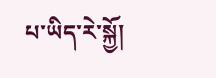པ་ཡིད་རེ་སྐྱོ།